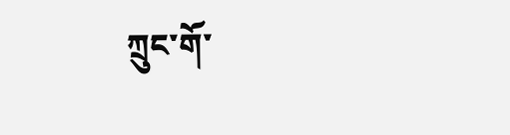ཀྲུང་གོ་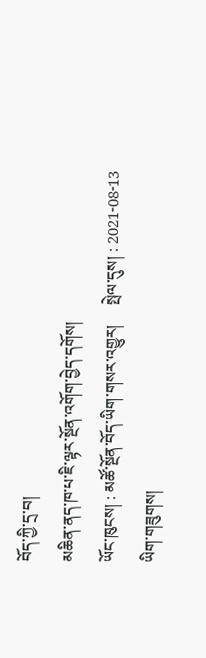བོད་ཀྱི་དྲ་བ།
མཆིན་ནད་ཁ་པ་ཇི་ལྟར་སྔོན་འགོག་བྱེད་དགོས།
ཡོང་ཁུངས། : མཚོ་སྔོན་བོད་ཡིག་གསར་འགྱུར།     སྤེལ་དུས། : 2021-08-13
ཡིག་གཟུགས།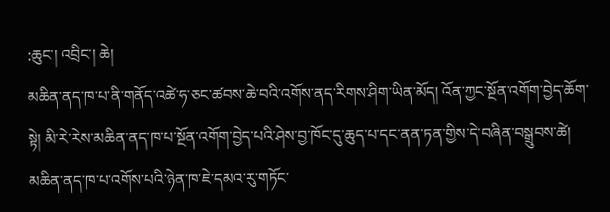:ཆུང་། འབྲིང་། ཆེ།
མཆིན་ནད་ཁ་པ་ནི་གནོད་འཚེ་ཧ་ཅང་ཚབས་ཆེ་བའི་འགོས་ནད་རིགས་ཤིག་ཡིན་མོད། འོན་ཀྱང་སྔོན་འགོག་བྱེད་ཆོག་སྟེ། མི་རེ་རེས་མཆིན་ནད་ཁ་པ་སྔོན་འགོག་བྱེད་པའི་ཤེས་བྱ་ཁོང་དུ་ཆུད་པ་དང་ནན་ཏན་གྱིས་དེ་བཞིན་བསྒྲུབས་ཚེ། མཆིན་ནད་ཁ་པ་འགོས་པའི་ཉེན་ཁ་ཇེ་དམའ་རུ་གཏོང་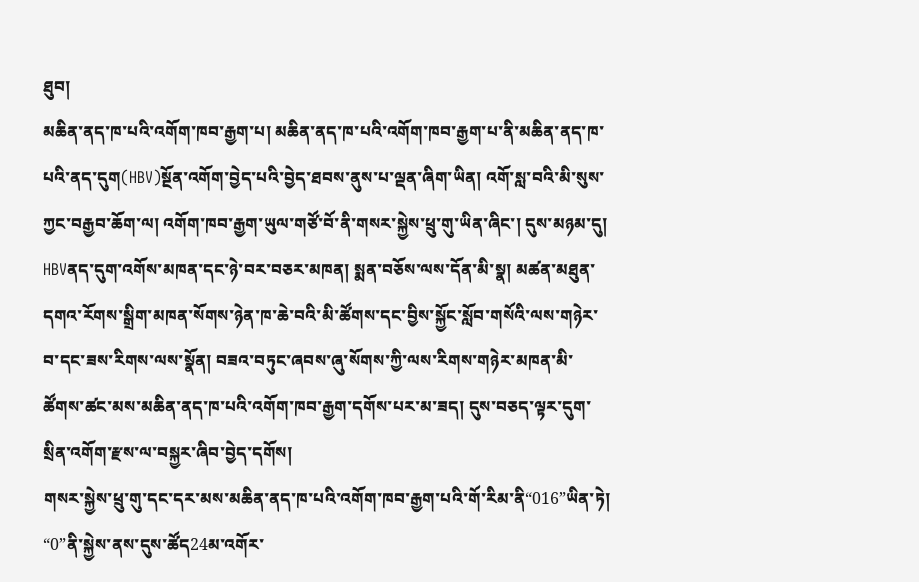ཐུབ།
མཆིན་ནད་ཁ་པའི་འགོག་ཁབ་རྒྱག་པ། མཆིན་ནད་ཁ་པའི་འགོག་ཁབ་རྒྱག་པ་ནི་མཆིན་ནད་ཁ་པའི་ནད་དུག(HBV)སྔོན་འགོག་བྱེད་པའི་བྱེད་ཐབས་ནུས་པ་ལྡན་ཞིག་ཡིན། འགོ་སླ་བའི་མི་སུས་ཀྱང་བརྒྱབ་ཆོག་ལ། འགོག་ཁབ་རྒྱག་ཡུལ་གཙོ་བོ་ནི་གསར་སྐྱེས་ཕྲུ་གུ་ཡིན་ཞིང་། དུས་མཉམ་དུ། HBVནད་དུག་འགོས་མཁན་དང་ཉེ་བར་བཅར་མཁན། སྨན་བཅོས་ལས་དོན་མི་སྣ། མཚན་མཐུན་དགའ་རོགས་སྒྲིག་མཁན་སོགས་ཉེན་ཁ་ཆེ་བའི་མི་ཚོགས་དང་བྱིས་སྐྱོང་སློབ་གསོའི་ལས་གཉེར་བ་དང་ཟས་རིགས་ལས་སྣོན། བཟའ་བཏུང་ཞབས་ཞུ་སོགས་ཀྱི་ལས་རིགས་གཉེར་མཁན་མི་ཚོགས་ཚང་མས་མཆིན་ནད་ཁ་པའི་འགོག་ཁབ་རྒྱག་དགོས་པར་མ་ཟད། དུས་བཅད་ལྟར་དུག་སྲིན་འགོག་རྫས་ལ་བསྐྱར་ཞིབ་བྱེད་དགོས།
གསར་སྐྱེས་ཕྲུ་གུ་དང་དར་མས་མཆིན་ནད་ཁ་པའི་འགོག་ཁབ་རྒྱག་པའི་གོ་རིམ་ནི“016”ཡིན་ཏེ། “0”ནི་སྐྱེས་ནས་དུས་ཚོད24མ་འགོར་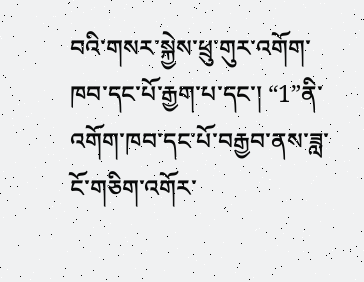བའི་གསར་སྐྱེས་ཕྲུ་གུར་འགོག་ཁབ་དང་པོ་རྒྱག་པ་དང་། “1”ནི་འགོག་ཁབ་དང་པོ་བརྒྱབ་ནས་ཟླ་ངོ་གཅིག་འགོར་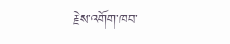རྗེས་འགོག་ཁབ་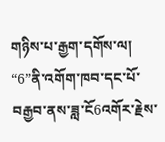གཉིས་པ་རྒྱག་དགོས་ལ། “6”ནི་འགོག་ཁབ་དང་པོ་བརྒྱབ་ནས་ཟླ་ངོ6འགོར་རྗེས་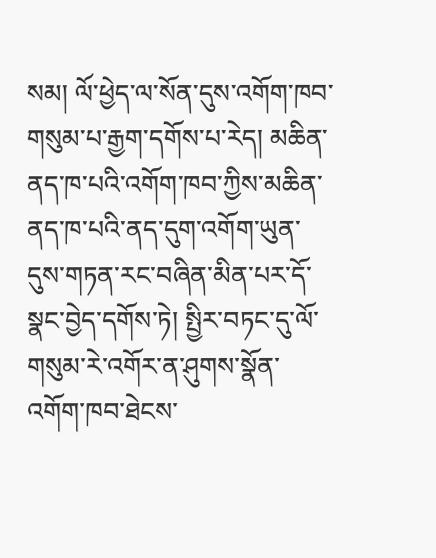སམ། ལོ་ཕྱེད་ལ་སོན་དུས་འགོག་ཁབ་གསུམ་པ་རྒྱག་དགོས་པ་རེད། མཆིན་ནད་ཁ་པའི་འགོག་ཁབ་ཀྱིས་མཆིན་ནད་ཁ་པའི་ནད་དུག་འགོག་ཡུན་དུས་གཏན་རང་བཞིན་མིན་པར་དོ་སྣང་བྱེད་དགོས་ཏེ། སྤྱིར་བཏང་དུ་ལོ་གསུམ་རེ་འགོར་ན་ཤུགས་སྣོན་འགོག་ཁབ་ཐེངས་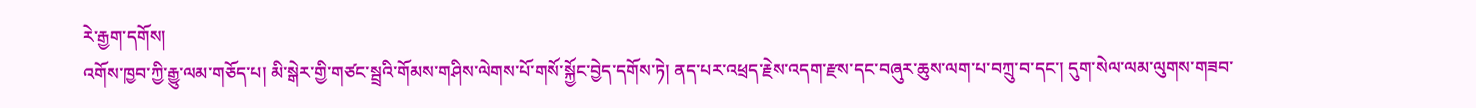རེ་རྒྱག་དགོས།
འགོས་ཁྱབ་ཀྱི་རྒྱུ་ལམ་གཅོད་པ། མི་སྒེར་གྱི་གཙང་སྦྲའི་གོམས་གཤིས་ལེགས་པོ་གསོ་སྐྱོང་བྱེད་དགོས་ཏེ། ནད་པར་འཕྲད་རྗེས་འདག་རྫས་དང་བཞུར་ཆུས་ལག་པ་བཀྲུ་བ་དང་། དུག་སེལ་ལམ་ལུགས་གཟབ་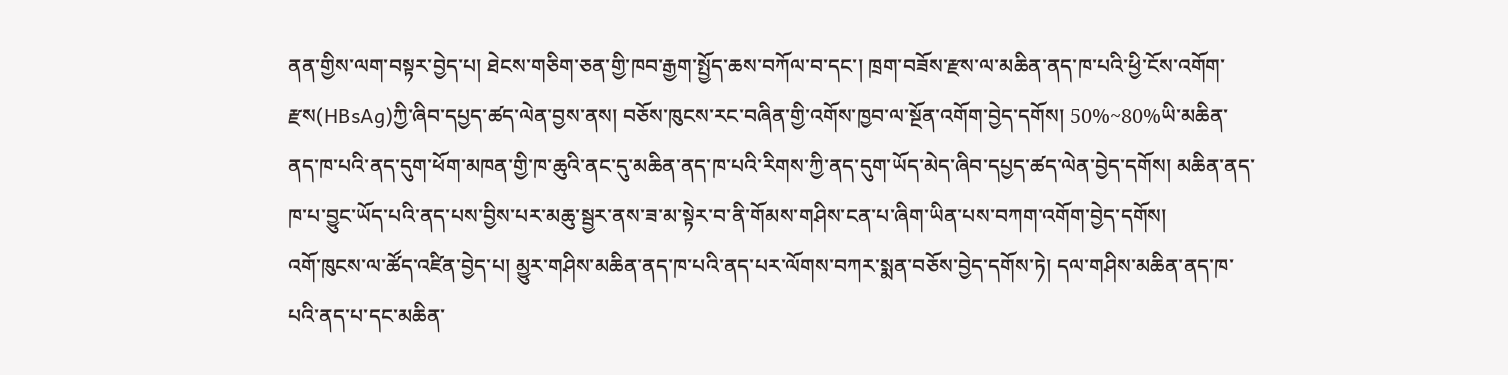ནན་གྱིས་ལག་བསྟར་བྱེད་པ། ཐེངས་གཅིག་ཅན་གྱི་ཁབ་རྒྱག་སྤྱོད་ཆས་བཀོལ་བ་དང་། ཁྲག་བཟོས་རྫས་ལ་མཆིན་ནད་ཁ་པའི་ཕྱི་ངོས་འགོག་རྫས(HBsAg)ཀྱི་ཞིབ་དཔྱད་ཚད་ལེན་བྱས་ནས། བཅོས་ཁུངས་རང་བཞིན་གྱི་འགོས་ཁྱབ་ལ་སྔོན་འགོག་བྱེད་དགོས། 50%~80%ཡི་མཆིན་ནད་ཁ་པའི་ནད་དུག་ཕོག་མཁན་གྱི་ཁ་ཆུའི་ནང་དུ་མཆིན་ནད་ཁ་པའི་རིགས་ཀྱི་ནད་དུག་ཡོད་མེད་ཞིབ་དཔྱད་ཚད་ལེན་བྱེད་དགོས། མཆིན་ནད་ཁ་པ་བྱུང་ཡོད་པའི་ནད་པས་བྱིས་པར་མཆུ་སྦྱར་ནས་ཟ་མ་སྟེར་བ་ནི་གོམས་གཤིས་ངན་པ་ཞིག་ཡིན་པས་བཀག་འགོག་བྱེད་དགོས།
འགོ་ཁུངས་ལ་ཚོད་འཛིན་བྱེད་པ། མྱུར་གཤིས་མཆིན་ནད་ཁ་པའི་ནད་པར་ལོགས་བཀར་སྨན་བཅོས་བྱེད་དགོས་ཏེ། དལ་གཤིས་མཆིན་ནད་ཁ་པའི་ནད་པ་དང་མཆིན་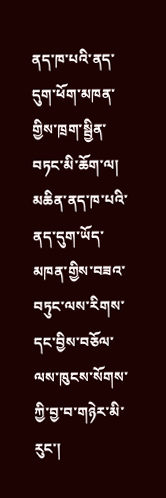ནད་ཁ་པའི་ནད་དུག་ཕོག་མཁན་གྱིས་ཁྲག་སྦྱིན་བཏང་མི་ཆོག་ལ། མཆིན་ནད་ཁ་པའི་ནད་དུག་ཡོད་མཁན་གྱིས་བཟའ་བཏུང་ལས་རིགས་དང་བྱིས་བཅོལ་ལས་ཁུངས་སོགས་ཀྱི་བྱ་བ་གཉེར་མི་རུང་།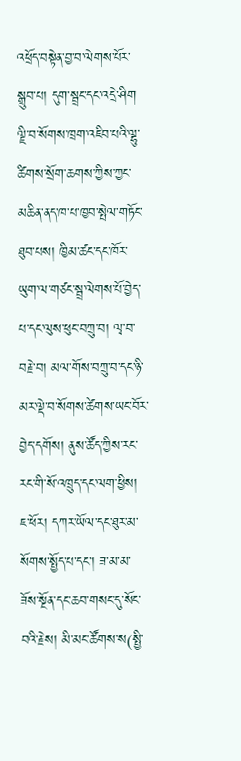འཕྲོད་བསྟེན་བྱ་བ་ལེགས་པོར་སྒྲུབ་པ། དུག་སྦྲང་དང་འདྲེ་ཤིག ལྗི་བ་སོགས་ཁྲག་འཇིབ་པའི་ལྷུ་ཚིགས་སྲོག་ཆགས་ཀྱིས་ཀྱང་མཆིན་ནད་ཁ་པ་ཁྱབ་སྤེལ་གཏོང་ཐུབ་པས། ཁྱིམ་ཚང་དང་ཁོར་ཡུག་ལ་གཙང་སྦྲ་ལེགས་པོ་བྱེད་པ་དང་ལུས་ཕུང་བཀྲུ་བ། ལྭ་བ་བརྗེ་བ། མལ་གོས་བཀྲུ་བ་དང་ཉི་མར་ལྡེ་བ་སོགས་ཚེགས་ཡང་བོར་བྱེད་དགོས། ནུས་ཚོད་ཀྱིས་རང་རང་གི་སོ་འཁྲུད་དང་ལག་ཕྱིས། ཇ་ཕོར། དཀར་ཡོལ་དང་ཐུར་མ་སོགས་སྤྱོད་པ་དང་། ཟ་མ་མ་ཟོས་སྔོན་དང་ཆབ་གསང་དུ་སོང་བའི་རྗེས། མི་མང་ཚོགས་ས(སྤྱི་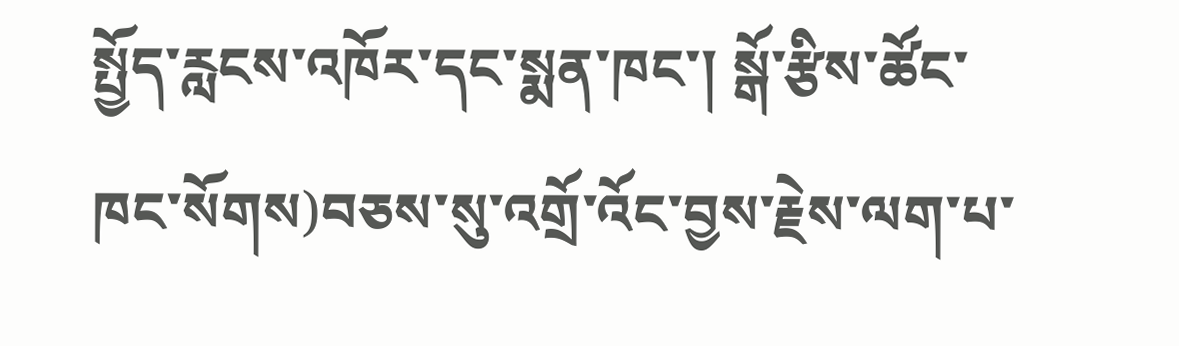སྤྱོད་རླངས་འཁོར་དང་སྨན་ཁང་། སྒོ་རྩིས་ཚོང་ཁང་སོགས)བཅས་སུ་འགྲོ་འོང་བྱས་རྗེས་ལག་པ་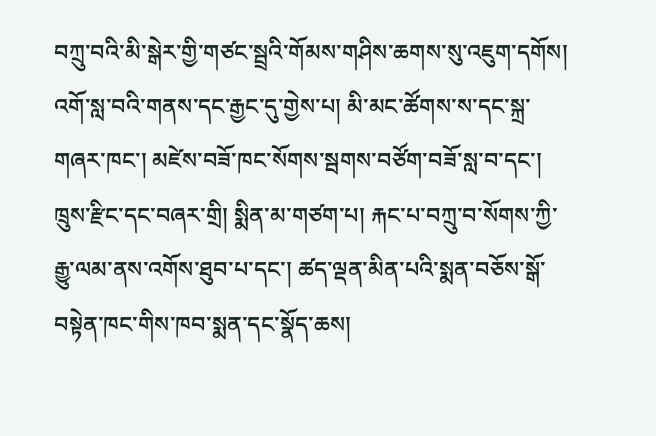བཀྲུ་བའི་མི་སྒེར་གྱི་གཙང་སྦྲའི་གོམས་གཤིས་ཆགས་སུ་འཇུག་དགོས།
འགོ་སླ་བའི་གནས་དང་རྒྱང་དུ་གྱེས་པ། མི་མང་ཚོགས་ས་དང་སྐྲ་གཞར་ཁང་། མཛེས་བཟོ་ཁང་སོགས་སྦགས་བཙོག་བཟོ་སླ་བ་དང་། ཁྲུས་རྫིང་དང་བཞར་གྲི། སྨིན་མ་གཙག་པ། རྐང་པ་བཀྲུ་བ་སོགས་ཀྱི་རྒྱུ་ལམ་ནས་འགོས་ཐུབ་པ་དང་། ཚད་ལྡན་མིན་པའི་སྨན་བཅོས་སྒོ་བསྟེན་ཁང་གིས་ཁབ་སྨན་དང་སྣོད་ཆས།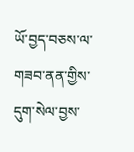ཡོ་བྱད་བཅས་ལ་གཟབ་ནན་གྱིས་དུག་སེལ་བྱས་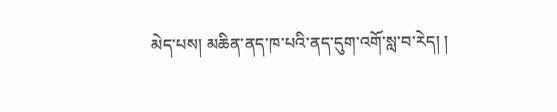མེད་པས། མཆིན་ནད་ཁ་པའི་ནད་དུག་འགོ་སླ་བ་རེད། །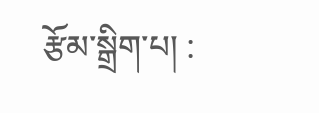རྩོམ་སྒྲིག་པ། :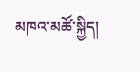མཁའ་མཚོ་སྐྱིད།